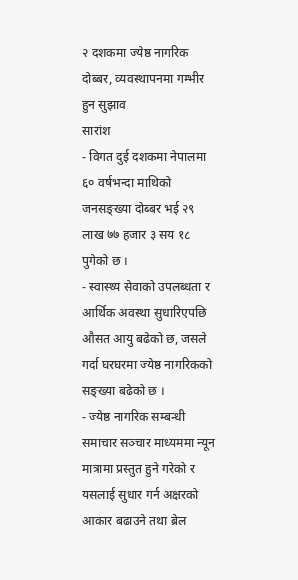२ दशकमा ज्येष्ठ नागरिक दोब्बर, व्यवस्थापनमा गम्भीर हुन सुझाव
सारांश
- विगत दुई दशकमा नेपालमा ६० वर्षभन्दा माथिको जनसङ्ख्या दोब्बर भई २९ लाख ७७ हजार ३ सय १८ पुगेको छ ।
- स्वास्थ्य सेवाको उपलब्धता र आर्थिक अवस्था सुधारिएपछि औसत आयु बढेको छ, जसले गर्दा घरघरमा ज्येष्ठ नागरिकको सङ्ख्या बढेको छ ।
- ज्येष्ठ नागरिक सम्बन्धी समाचार सञ्चार माध्यममा न्यून मात्रामा प्रस्तुत हुने गरेको र यसलाई सुधार गर्न अक्षरको आकार बढाउने तथा ब्रेल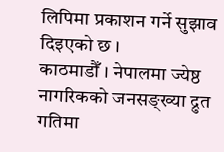लिपिमा प्रकाशन गर्ने सुझाव दिइएको छ ।
काठमाडौँ । नेपालमा ज्येष्ठ नागरिकको जनसङ्ख्या द्रुत गतिमा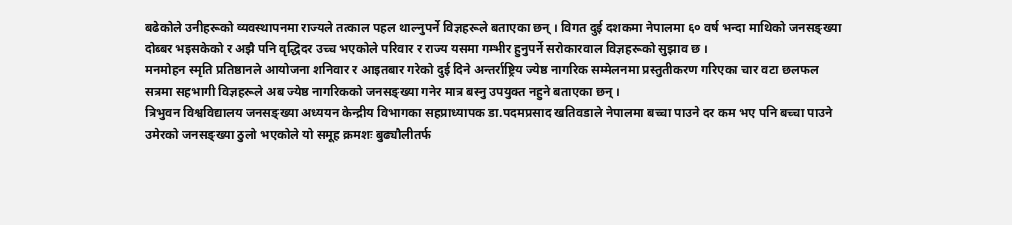बढेकोले उनीहरूको व्यवस्थापनमा राज्यले तत्काल पहल थाल्नुपर्ने विज्ञहरूले बताएका छन् । विगत दुई दशकमा नेपालमा ६० वर्ष भन्दा माथिको जनसङ्ख्या दोब्बर भइसकेको र अझै पनि वृद्धिदर उच्च भएकोले परिवार र राज्य यसमा गम्भीर हुनुपर्ने सरोकारवाल विज्ञहरूको सुझाव छ ।
मनमोहन स्मृति प्रतिष्ठानले आयोजना शनिवार र आइतबार गरेको दुई दिने अन्तर्राष्ट्रिय ज्येष्ठ नागरिक सम्मेलनमा प्रस्तुतीकरण गरिएका चार वटा छलफल सत्रमा सहभागी विज्ञहरूले अब ज्येष्ठ नागरिकको जनसङ्ख्या गनेर मात्र बस्नु उपयुक्त नहुने बताएका छन् ।
त्रिभुवन विश्वविद्यालय जनसङ्ख्या अध्ययन केन्द्रीय विभागका सहप्राध्यापक डा.पदमप्रसाद खतिवडाले नेपालमा बच्चा पाउने दर कम भए पनि बच्चा पाउने उमेरको जनसङ्ख्या ठुलो भएकोले यो समूह क्रमशः बुढ्यौलीतर्फ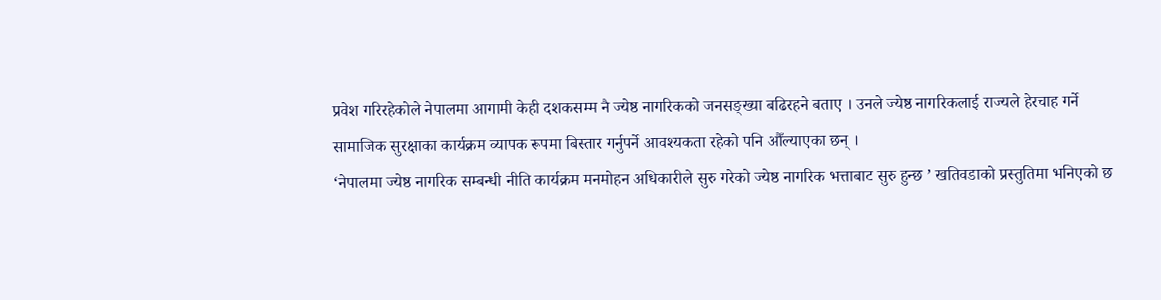प्रवेश गरिरहेकोले नेपालमा आगामी केही दशकसम्म नै ज्येष्ठ नागरिकको जनसङ्ख्या बढिरहने बताए । उनले ज्येष्ठ नागरिकलाई राज्यले हेरचाह गर्ने सामाजिक सुरक्षाका कार्यक्रम व्यापक रूपमा बिस्तार गर्नुपर्ने आवश्यकता रहेको पनि औँल्याएका छन् ।
‘नेपालमा ज्येष्ठ नागरिक सम्बन्धी नीति कार्यक्रम मनमोहन अधिकारीले सुरु गरेको ज्येष्ठ नागरिक भत्ताबाट सुरु हुन्छ ’ खतिवडाको प्रस्तुतिमा भनिएको छ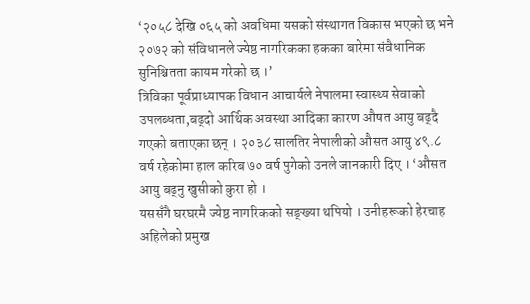‘२०५८ देखि ०६५ को अवधिमा यसको संस्थागत विकास भएको छ भने २०७२ को संविधानले ज्येष्ठ नागरिकका हकका बारेमा संवैधानिक सुनिश्चितता कायम गरेको छ ।’
त्रिविका पूर्वप्राध्यापक विधान आचार्यले नेपालमा स्वास्थ्य सेवाको उपलब्धता,बढ्दो आर्थिक अवस्था आदिका कारण औषत आयु बढ्दै गएको बताएका छन् । २०३८ सालतिर नेपालीको औसत आयु ४९.८ वर्ष रहेकोमा हाल करिब ७० वर्ष पुगेको उनले जानकारी दिए । ‘औसत आयु बढ्नु खुसीको कुरा हो ।
यससँगै घरघरमै ज्येष्ठ नागरिकको सङ्ख्या थपियो । उनीहरूको हेरचाह अहिलेको प्रमुख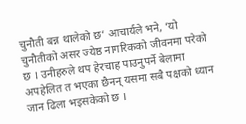चुनौती बन्न थालेको छ’ आचार्यले भने, ‘यो चुनौतीको असर ज्येष्ठ नागरिकको जीवनमा परेको छ । उनीहरुले थप हेरचाह पाउनुपर्ने बेलामा अपहेलित त भएका छैनन् यसमा सबै पक्षको ध्यान जान ढिला भइसकेको छ ।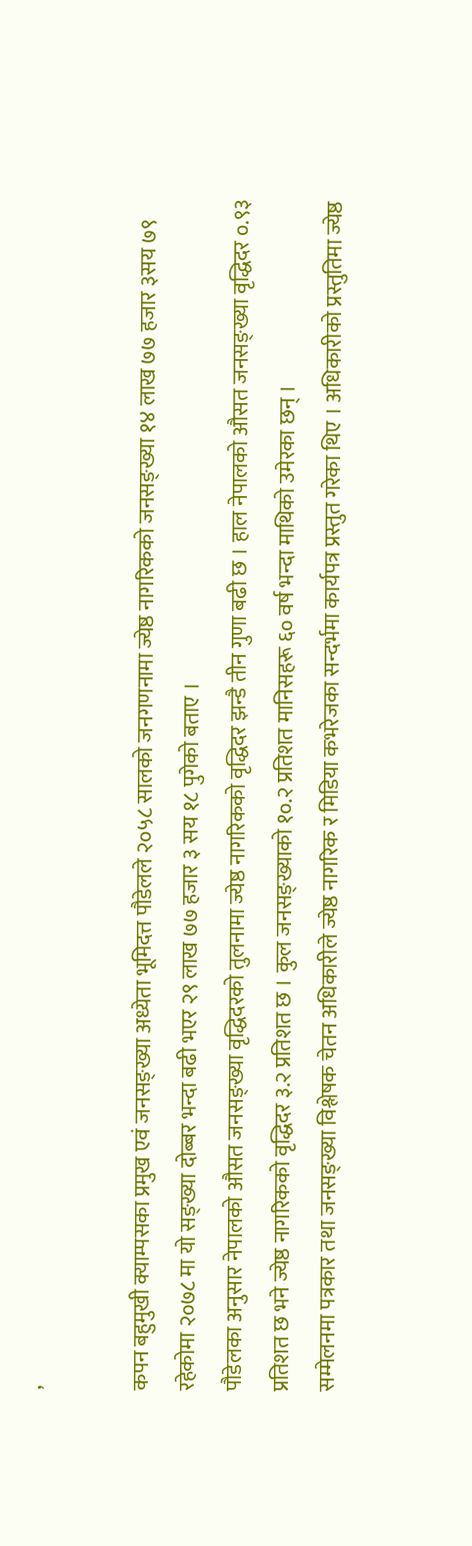’

कपन बहुमुखी क्याम्पसका प्रमुख एवं जनसङ्ख्या अध्येता भूमिदत्त पौडेलले २०५८ सालको जनगणनामा ज्येष्ठ नागरिकको जनसङ्ख्या १४ लाख ७७ हजार ३सय ७९ रहेकोमा २०७८ मा यो सङ्ख्या दोब्बर भन्दा बढी भएर २९ लाख ७७ हजार ३ सय १८ पुगेको बताए ।
पौडेलका अनुसार नेपालको औसत जनसङ्ख्या वृद्धिदरको तुलनामा ज्येष्ठ नागरिकको वृद्धिदर झन्डै तीन गुणा बढी छ । हाल नेपालको औसत जनसङ्ख्या वृद्धिदर ०.९३ प्रतिशत छ भने ज्येष्ठ नागरिकको वृद्धिदर ३.२ प्रतिशत छ । कुल जनसङ्ख्याको १०.२ प्रतिशत मानिसहरू ६० वर्ष भन्दा माथिको उमेरका छन् ।
सम्मेलनमा पत्रकार तथा जनसङ्ख्या विश्लेषक चेतन अधिकारीले ज्येष्ठ नागरिक र मिडिया कभरेजका सन्दर्भमा कार्यपत्र प्रस्तुत गरेका थिए । अधिकारीको प्रस्तुतिमा ज्येष्ठ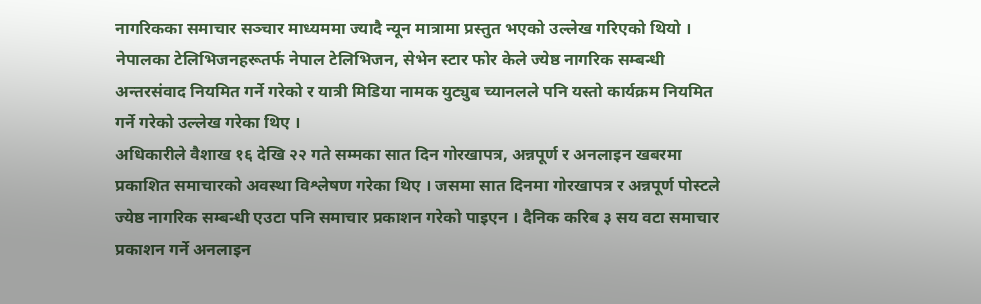नागरिकका समाचार सञ्चार माध्यममा ज्यादै न्यून मात्रामा प्रस्तुत भएको उल्लेख गरिएको थियो । नेपालका टेलिभिजनहरूतर्फ नेपाल टेलिभिजन, सेभेन स्टार फोर केले ज्येष्ठ नागरिक सम्बन्धी अन्तरसंवाद नियमित गर्ने गरेको र यात्री मिडिया नामक युट्युब च्यानलले पनि यस्तो कार्यक्रम नियमित गर्ने गरेको उल्लेख गरेका थिए ।
अधिकारीले वैशाख १६ देखि २२ गते सम्मका सात दिन गोरखापत्र, अन्नपूर्ण र अनलाइन खबरमा प्रकाशित समाचारको अवस्था विश्लेषण गरेका थिए । जसमा सात दिनमा गोरखापत्र र अन्नपूर्ण पोस्टले ज्येष्ठ नागरिक सम्बन्धी एउटा पनि समाचार प्रकाशन गरेको पाइएन । दैनिक करिब ३ सय वटा समाचार प्रकाशन गर्ने अनलाइन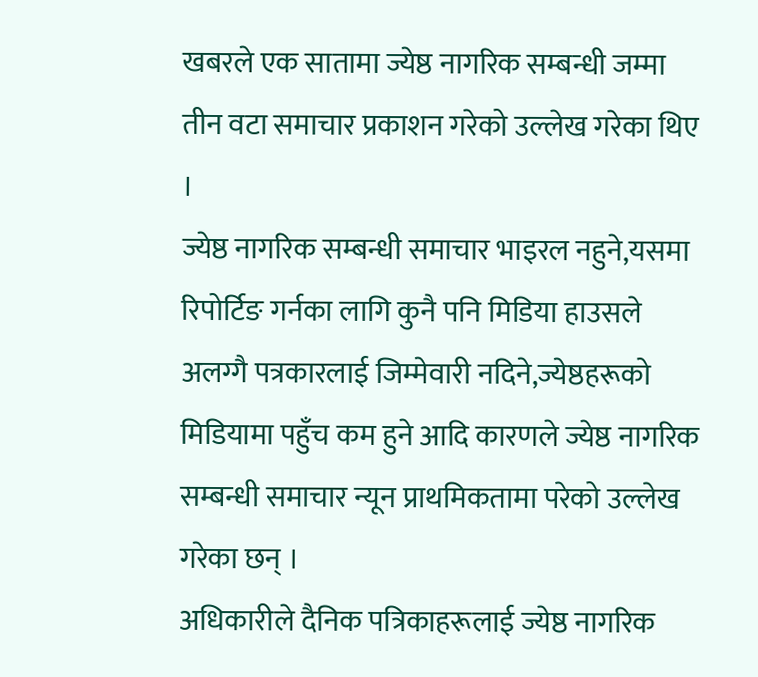खबरले एक सातामा ज्येष्ठ नागरिक सम्बन्धी जम्मा तीन वटा समाचार प्रकाशन गरेको उल्लेख गरेका थिए ।
ज्येष्ठ नागरिक सम्बन्धी समाचार भाइरल नहुने,यसमा रिपोर्टिङ गर्नका लागि कुनै पनि मिडिया हाउसले अलग्गै पत्रकारलाई जिम्मेवारी नदिने,ज्येष्ठहरूको मिडियामा पहुँच कम हुने आदि कारणले ज्येष्ठ नागरिक सम्बन्धी समाचार न्यून प्राथमिकतामा परेको उल्लेख गरेका छन् ।
अधिकारीले दैनिक पत्रिकाहरूलाई ज्येष्ठ नागरिक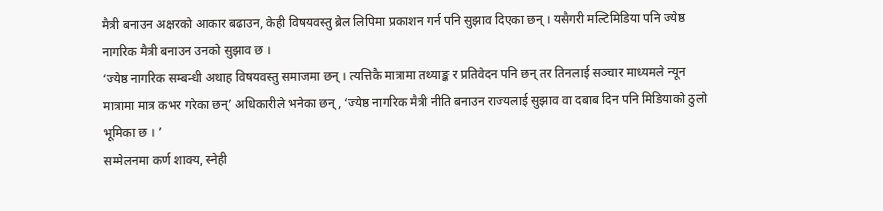मैत्री बनाउन अक्षरको आकार बढाउन, केही विषयवस्तु ब्रेल लिपिमा प्रकाशन गर्न पनि सुझाव दिएका छन् । यसैगरी मल्टिमिडिया पनि ज्येष्ठ नागरिक मैत्री बनाउन उनको सुझाव छ ।
‘ज्येष्ठ नागरिक सम्बन्धी अथाह विषयवस्तु समाजमा छन् । त्यत्तिकै मात्रामा तथ्याङ्क र प्रतिवेदन पनि छन् तर तिनलाई सञ्चार माध्यमले न्यून मात्रामा मात्र कभर गरेका छन्’ अधिकारीले भनेका छन्, ‘ज्येष्ठ नागरिक मैत्री नीति बनाउन राज्यलाई सुझाव वा दबाब दिन पनि मिडियाको ठुलो भूमिका छ । ’
सम्मेलनमा कर्ण शाक्य, स्नेही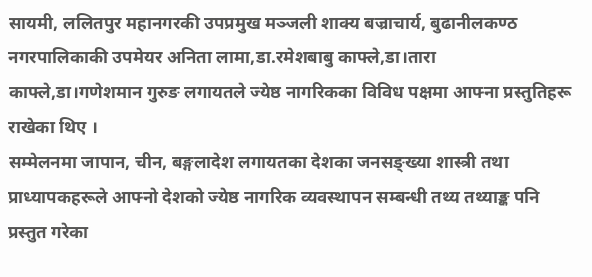सायमी, ललितपुर महानगरकी उपप्रमुख मञ्जली शाक्य बज्राचार्य, बुढानीलकण्ठ नगरपालिकाकी उपमेयर अनिता लामा,डा.रमेशबाबु काफ्ले,डा।तारा काफ्ले,डा।गणेशमान गुरुङ लगायतले ज्येष्ठ नागरिकका विविध पक्षमा आफ्ना प्रस्तुतिहरू राखेका थिए ।
सम्मेलनमा जापान, चीन, बङ्गलादेश लगायतका देशका जनसङ्ख्या शास्त्री तथा प्राध्यापकहरूले आफ्नो देशको ज्येष्ठ नागरिक व्यवस्थापन सम्बन्धी तथ्य तथ्याङ्क पनि प्रस्तुत गरेका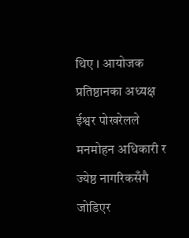थिए । आयोजक प्रतिष्ठानका अध्यक्ष ईश्वर पोखरेलले मनमोहन अधिकारी र ज्येष्ठ नागरिकसँगै जोडिएर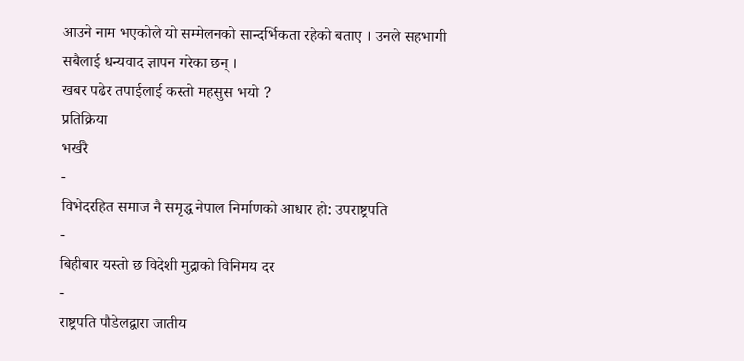आउने नाम भएकोले यो सम्मेलनको सान्दर्भिकता रहेको बताए । उनले सहभागी सबैलाई धन्यवाद ज्ञापन गरेका छन् ।
खबर पढेर तपाईलाई कस्तो महसुस भयो ?
प्रतिक्रिया
भर्खरै
-
विभेदरहित समाज नै समृद्ध नेपाल निर्माणको आधार हो: उपराष्ट्रपति
-
बिहीबार यस्तो छ विदेशी मुद्राको विनिमय दर
-
राष्ट्रपति पौडेलद्वारा जातीय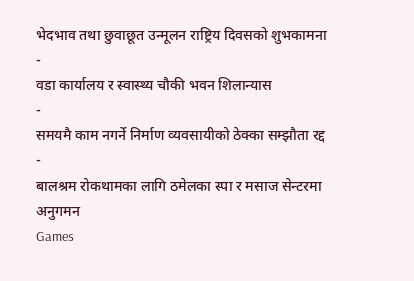भेदभाव तथा छुवाछूत उन्मूलन राष्ट्रिय दिवसको शुभकामना
-
वडा कार्यालय र स्वास्थ्य चौकी भवन शिलान्यास
-
समयमै काम नगर्ने निर्माण व्यवसायीको ठेक्का सम्झौता रद्द
-
बालश्रम रोकथामका लागि ठमेलका स्पा र मसाज सेन्टरमा अनुगमन
Games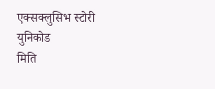एक्सक्लुसिभ स्टोरी
युनिकोड
मिति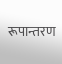रूपान्तरण